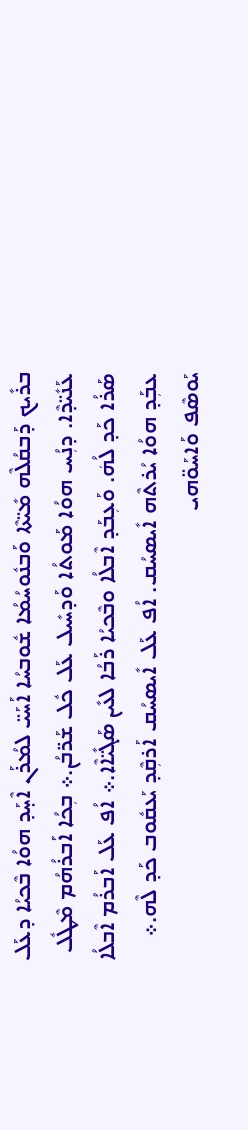ܒܪܺܝܟ ܕܰܒܩܳܠܶܗ ܡܺܝ̈ܬܶܐ ܘܰܒܢܽܘܚܳܡܳܐ ܫܽܘܒܚܳܐ ܐܰܚܰܝ̈ ܠܡܳܪܰܢ ܐܶܚ̣ܰܕ ܗܘܳܐ ܒܶܟܝܳܐ ܕܥܰܠ ܥܰܢܺܝ̈ܕܶܐ. ܕܢܼܳܚ ܗܘܳܐ ܡܰܘܬܳܐ ܘܰܕܚܺܝܠ ܥܰܠ ܟܽܠ ܫܰܪ̈ܒܳܢ.܀ ܒܼܟܳܐ ܐܰܒܪܳܗܳܡ ܡܶܛܽܠ ܣܰܪܳܐ ܟܰܕ ܠܳܗܿ. ܘܰܥܼܒܰܕ ܐܶܒܠܳܐ ܘܒܶܟܝܳܐ ܪܰܒܳܐ ܠܥܺܝܢ ܣܰܓܺܝ̈ܐܶܐ.܀ ܐܳܦ ܥܰܠ ܐܰܒܪܳܡ ܐܶܒܠܳܐ ܥܒܼܰܕ ܗܘܳܐ ܝܳܪܬܶܗ ܐܺܝܣܚܳܩ. ܐܳܦ ܥܰܠ ܐܺܝܣܚܳܩ ܐܰܪܩܼܶܕ ܝܰܥܩܽܘܒ ܟܰܕ ܠܶܗ.܀ ܝܰܘܣܶܦ ܘܰܐܚܰܘ̈ܗܝ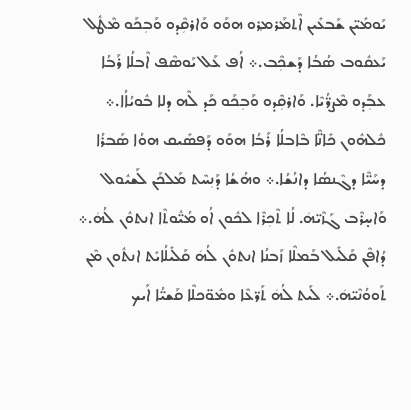ܝܰܘܡܺܝ̈ܢ ܫܰܒܥܺܝܢ ܐܶܬܡܰܪܡ݂ܪܘ ܗܘܰܘ ܘܰܐܪܩܼܶܕܘ ܘܰܒܼܟܰܘ ܡܶܛܽܠ ܝܰܥܩܽܘܒ ܣܳܒܳܐ ܕܰܫܟܼܶܒ.܀ ܐܳܦ ܥܰܠ ܝܰܘܣܶܦ ܐܶܒܠܳܐ ܪܰܒܳܐ ܥܒܼܰܕܘ ܡܶܨܪ̈ܳܝܶܐ. ܘܰܐܪܩܼܶܕܘ ܘܰܒܼܟܰܘ ܟܰܕ ܠܶܗ ܕܠܐ ܒܽܘܝܳܐܳܐ.܀ ܟܽܠܗܽܘܢ ܟܺܐܢ̈ܶܐ ܒܶܐܒܠܳܐ ܪܰܒܳܐ ܗܘܰܘ ܕܰܦܣܺܝܩ ܗܘܳܐ ܣܰܒܪܳܐ ܕܚܰܝ̈ܶܐ ܕܓܶܢܣܳܐ ܕܐܢܳܫܳܐ.܀ ܘܗܳܫܳܐ ܕܰܢܼܚܶܬ ܡܰܠܟܰܢ ܠܰܫܝܽܘܠ ܘܰܐܚ̣ܪܶܒ ܓܰܙܶܝ̈ܗܿ. ܠܳܐ ܬܶܟܼܪܶܐ ܠܟܽܘܢ ܐܳܘ ܡܳܝ̈ܽܘܬܶܐ ܐܢܬܘܽܢ ܠܳܗܿ.܀ ܕܳܐܦܶܢ ܩܰܠܺܝܠ ܒܰܡܠܶܐ ܙܰܒܢܳܐ ܐܢܬܘܽܢ ܠܳܗܿ ܩܰܠܺܝܠܳܐܝܺܬ ܐܢܬܽܘܢ ܡܶܢ ܬܰܘܘܳܢܶܝ̈ܗܿ.܀ ܠܰܝܬ ܠܳܗܿ ܬܰܪ̈ܥܶܐ ܘܡܽܘ̈ܟܠܶܐ ܩܰܫܝ̈ܳܐ ܐܰܝܟ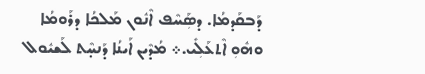ܕܰܒܩܰܕܡܳܐ. ܕܣܼܰܚܶܦ ܐܶܢܽܘܢ ܡܰܠܟܳܐ ܕܪܰܘܡܳܐ ܘܗܽܘܼ ܐܶܬܥܰܠܼܺܝ.܀ ܡܳܕܶܝܢ ܐܰܝܢܳܐ ܕܰܢܚ̣ܶܬ ܠܰܫܝܽܘܠ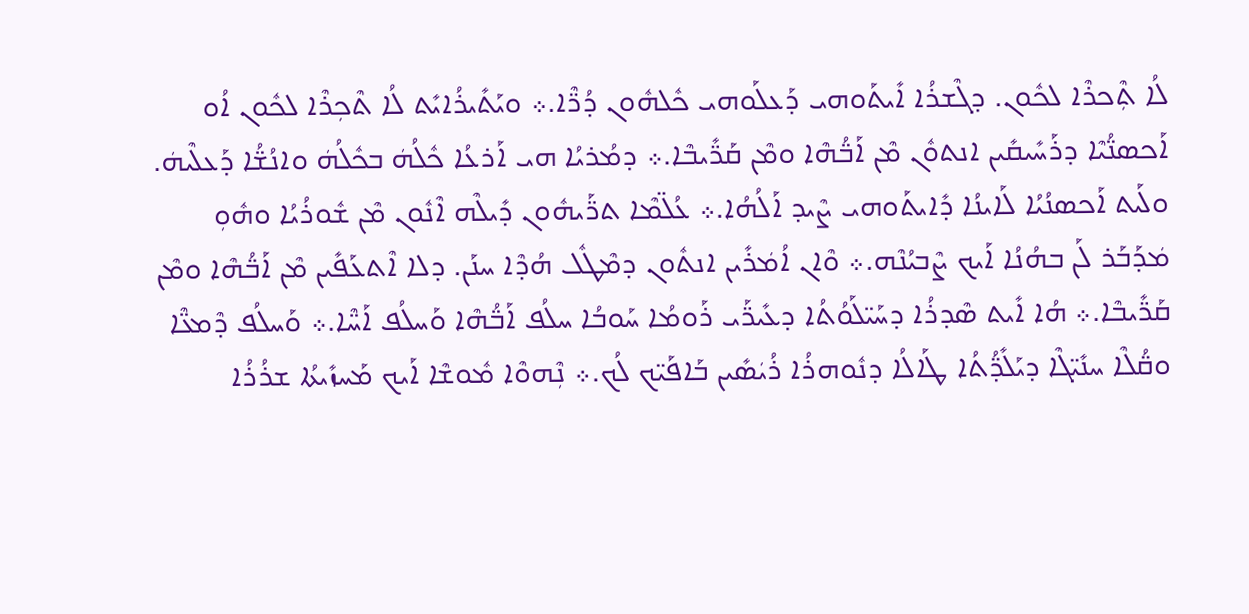ܠܳܐ ܬܼܶܟܪܶܐ ܠܟܽܘܢ. ܕܓܶܫܪܳܐ ܐܺܝܬܰܘܗܝ ܕܰܥܠܰܘܗܝ ܟܽܠܗܽܘܢ ܕܳܪ̈ܶܐ.܀ ܘܝܰܬܺܝܪܳܐܝܺܬ ܠܳܐ ܬܶܟܼܪܶܐ ܠܟܽܘܢ ܐܳܘ ܐܰܟܣܢ̈ܳܝܶܐ ܕܪܰܚܺܝܩܺܝܢ ܐܢܬܘܽܢ ܡܶܢ ܐܰܒ̈ܳܗܶܐ ܘܡܶܢ ܩܰܪ̈ܺܝܒܶܐ.܀ ܕܡܳܪܝܳܐ ܗܝ ܐܰܪܥܳܐ ܟܽܠܳܗܿ ܒܟܽܠܳܗܿ ܘܐܢܳܫ̈ܳܐ ܕܰܥܠܶܝܗܿ. ܘܠܰܝܬ ܐܰܟܣܢܳܝܳܐ ܠܰܐܝܢܳܐ ܕܺܐܝܬܰܘܗܝ ܨܶܝܕ ܐܰܠܳܗܳܐ.܀ ܥܳܠ̈ܡܶܐ ܬܪ̈ܰܝܗܽܘܢ ܕܺܝܠܶܗ ܐܶܢܽܘܢ ܡܶܢ ܫܽܘܪܳܝܳܐ ܘܗܽܘܼ ܡܿܕܰܒܰܪ ܠܰܢ ܒܗܳܢܳܐ ܐܰܝܟ ܨܶܒܝܳܢܶܗ.܀ ܘܶܐܢ ܐܳܡܿܪܺܝܢ ܐܢܬܽܘܢ ܕܡܶܛܽܠ ܗܳܕܶܐ ܚܢܰܢ. ܕܠܐ ܐܶܬܥܰܦܺܝܢ ܡܶܢ ܐܰܒ̈ܳܗܶܐ ܘܡܶܢ ܩܰܪ̈ܺܝܒܶܐ.܀ ܗܳܐ ܐܺܝܬ ܣܶܕܪܳܐ ܕܚܰܝ̈ܠܰܘܳܬܳܐ ܕܥܺܝܪ̈ܰܝ ܪܰܘܡܳܐ ܚܰܘܒܳܐ ܚܠܳܦ ܐܰܒ̈ܳܗܶܐ ܘܰܚܠܳܦ ܐܰܚ̈ܶܐ.܀ ܘܰܚܠܳܦ ܕܶܡܥ̈ܶܐ ܘܩ̈ܳܠܶܐ ܚܢܺܝ̈ܓܶܐ ܕܝܰܠܺܕ̈ܳܬܳܐ ܛܰܐܠܳܐ ܕܢܽܘܗܪܳܐ ܪܳܝܿܣܺܝܢ ܒܰܐܦܰܝ̈ܟ ܠܳܟ.܀ ܢܼܶܗܘܶܐ ܡܽܘܫܶܐ ܐܰܝܟ ܡܰܚܙܺܝܬܳܐ ܫܪܳܪܳܐ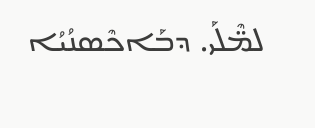ܠܡ̈ܶܠܰܝ. ܕܒܰܐܟܶܣܢܳܝܳܐ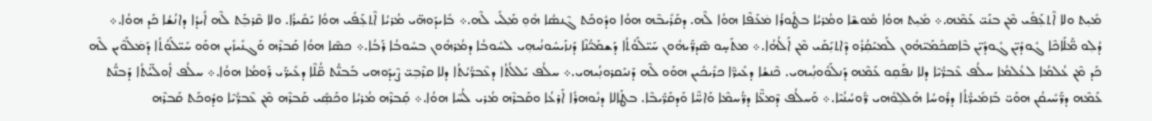ܡܺܝܼܬ ܘܠܐ ܐܶܬܥܼܰܦܺܝ ܡܶܢ ܒܢܰܝ̈ ܥܰܡܶܗ.܀ ܡܺܝܼܬ ܗܘܳܐ ܡܽܘܫܶܐ ܘܡܳܪܝܳܐ ܒܛܽܘܪܳܐ ܡܿܥܰܦܶܐ ܗܘܳܐ ܠܶܗ. ܕܩܰܪܺܝܒܶܗ ܗܘܳܐ ܘܕܽܘܟܰܬ ܓܶܢܣܳܐ ܗܽܘܼ ܡ݂ܰܠܺܝ ܠܶܗ.܀ ܒܺܐܝܕܰܘܗ̈ܝ ܡܳܪܝܳܐ ܐܶܬܥܼܰܦܺܝ ܗܘܳܐ ܝܰܩܺܝܪܳܐ. ܘܠܐ ܩܶܪܒܼܰܬ ܠܶܗ ܐܺܝܕܳܐ ܕܐܢܳܫܳܐ ܟܰܕ ܗܘܳܐ.܀ ܕܳܠܼܘ ܡ̈ܰܠܰܐܟܶܐ ܓܽܘܕܺܝ̈ܢ ܓܽܘܕܺܝ̈ܢ ܒܶܐܣܟܺܡܰܝ̈ܗܽܘܢ ܠܰܡܝܰܩܼܳܪܽܘ ܕܶܐܬܝܼܰܩܰܝ ܡܶܢ ܐܰܠܳܗܳܐ.܀ ܡܬܰܚ̣ܘ ܣܶܕܪ̈ܰܝܗܽܘܢ ܚܰܝ̈ܠܰܘܳܬܳܐ ܕܰܫܡܰܝ̈ܳܢܶܐ ܕܰܢܙܰܝܚܽܘܢܳܝܗܼܝ ܠܚܽܘܒܳܐ ܕܡܳܪܗܽܘܢ ܒܚܽܘܒܳܐ ܪܰܒܳܐ.܀ ܟܣܶܐ ܗܘܳܐ ܩܰܒܪܶܗ ܘܰܓܢܺܝܙܺܝܢ ܗܘܰܘ ܚܰܝ̈ܠܰܘܳܬܳܐ ܕܰܡܿܠܰܘܶܝܢ ܠܶܗ ܟܰܕ ܡܶܢ ܥܳܠܡܳܐ ܠܥܳܠܡܳܐ ܚܠܳܦ ܥܶܒܪ̈ܳܝܶܐ ܕܠܐ ܢܦܰܩܼܘ ܥܰܡܶܗ ܕܰܢܠܰܘܽܘܢܼܳܝܗܝ. ܟܶܢܫܳܐ ܕܥܺܝܪ̈ܶܐ ܟܪܺܝܟܺܝܢ ܗܘܰܘ ܠܶܗ ܕܰܢܝܰܩܪܘܢܼܳܝܗܝ.܀ ܚܠܳܦ ܝܰܠܠܳܬܳܐ ܕܥܶܒܪ̈ܳܝܳܬܳܐ ܕܠܐ ܩܪܶܒܼܝ̈ ܨܶܝܕܰܘܗܝ ܒܰܒܢ̈ܳܬ ܩ̈ܳܠܶܐ ܕܥܺܝܪ̈ܰܝ ܪܰܘܡܳܐ ܗܘܳܐ.܀ ܚܠܳܦ ܐܽܘܠ̈ܝܳܬܳܐ ܕܰܒܢ̈ܳܬ ܥܰܡܶܗ ܕܪ̈ܰܚܺܝܩܳܢ ܗܘܰܝ̈ ܒܰܙܡܺܝܪ̈ܳܬܳܐ ܕܪܽܘܚܳܐ ܗܰܠܠܼܘܽܗܝ ܪ̈ܽܘܚܳܢܳܝܶܐ.܀ ܘܰܚܠܳܦ ܕܶܡܥ̈ܶܐ ܕܪ̈ܳܚܡܶܐ ܘܰܐܚ̈ܶܐ ܘܰܕܩܰܪ̈ܺܝܒܶܐ. ܒܛܰܐܠܐ ܕܢܽܘܗܪܳܐ ܐܰܪܥܳܐ ܘܩܰܒܪܶܗ ܡܳܪܝ ܠܳܚܶܐ ܗܘܳܐ.܀ ܩܼܰܒܪܶܗ ܡܳܪܝܳܐ ܘܟܰܣܼܺܝ ܩܰܒܪܶܗ ܡܶܢ ܥܶܒܪ̈ܳܝܶܐ ܘܕܽܘܟܰܬ ܩܰܒܪܶܗ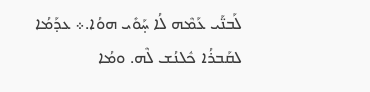ܠܰܒܢ̈ܰܝ ܥܰܡܶܗ ܠܳܐ ܚ̣ܰܘܺܝ ܗܘܳܐ.܀ ܥܕܰܡܳܐ ܠܩܰܒܪܳܐ ܟܽܠܢܳܫ ܠܶܗ. ܘܡܳܐ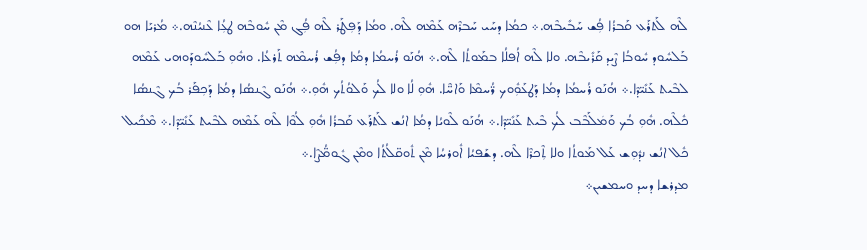ܠܶܗ ܠܰܬܪܰܥ ܩܰܒܪܳܐ ܦܼܳܫ ܚܰܒܺܝܒܶܗ.܀ ܟܡܳܐ ܕܚܰܝ ܚܰܒܪܶܗ ܥܰܡܶܗ ܠܶܗ. ܘܡܳܐ ܕܰܦܼܛܰܪ ܠܶܗ ܦܼܳܓ ܡܶܢ ܚܽܘܒܶܗ ܛܥܼܳܐ ܥܶܢܝܳܢܶܗ.܀ ܡܳܪܝܰܐ ܗܘ ܒܰܠܚܽܘܕ ܚܽܘܒܳܐ ܨܶܝܕ ܩܰܪܺܝܒܶܗ. ܘܠܐ ܠܶܗ ܐܳܦܠܳܐ ܒܡܰܘܬܳܐ ܠܶܗ.܀ ܗܳܢܰܘ ܪܳܚܡܳܐ ܕܡܳܐ ܕܦܼܳܫ ܪܳܚܡܶܗ ܬܰܪܥܳܐ. ܘܗܽܘܼ ܒܰܠܚܽܘܕܰܘܗܝ ܥܰܡܶܗ ܠܒܶܝܬ ܥܰܢܺܝ̈ܕܶܐ.܀ ܗܳܢܰܘ ܪܳܚܡܳܐ ܕܡܳܐ ܕܰܛܥܰܘܼܽܘܟ ܪ̈ܳܚܡܶܐ ܘܰܐܚ̈ܶܐ. ܗܽܘܼ ܠܳܐ ܘܠܐ ܠܳܟ ܘܰܠܘܳܬܳܟ ܗܽܘܼ.܀ ܗܳܢܰܘ ܓܶܢܣܳܐ ܕܡܳܐ ܕܰܟܼܦܰܪ ܒܳܟ ܓܶܢܣܳܐ ܟܽܠܶܗ. ܗܽܘܼ ܒܳܟ ܘܰܡܿܠܰܒܶܒ ܠܳܟ ܒܶܝܬ ܥܰܢܺܝ̈ܕܶܐ.܀ ܗܳܢܰܘ ܠܶܘܝܳܐ ܕܡܳܐ ܐܢܳܫ ܠܰܬܪܰܥ ܩܰܒܪܳܐ ܗܽܘܼ ܠܳܘܶܐ ܠܶܗ ܥܰܡܶܗ ܠܒܶܝܬ ܥܰܢܺܝ̈ܕܶܐ.܀ ܡܶܟܺܝܠ ܟܽܠ ܐܢܳܫ ܢܕܽܘܼܫ ܥܰܠ ܡܰܘܬܳܐ ܘܠܐ ܬܼܶܟܪܶܐ ܠܶܗ. ܕܫܰܦܝܳܐ ܐܽܘܪܚܳܐ ܡܶܢ ܬܽܘܩ̈ܠܳܬܳܐ ܘܡܶܢ ܓܽܘܡ̈ܳܨܶܐ.܀
ܡܕܪܫܐ ܕܚܕ ܘܚܡܫܝܢ܀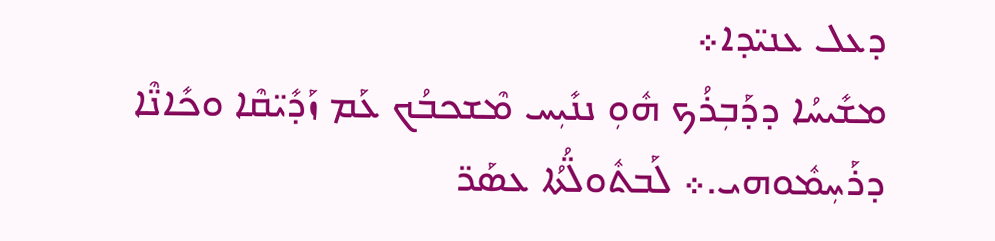ܕܥܠ ܥܢܝ̈ܕܐ܀
ܡܫܺܝܚܳܐ ܕܕܰܒܼܪܳܟ ܗܽܘܼ ܢܢܺܝܼܚ ܡܶܫܟܒܳܟ ܥܰܡ ܙܰܕܺܝ̈ܩܶܐ ܘܟܺܐܢ̈ܶܐ ܕܪܰܚܼܡܽܘܗܝ.܀ ܠܰܒܬܽܘܠ̈ܳܬܳܐ ܥܣܰܪ̈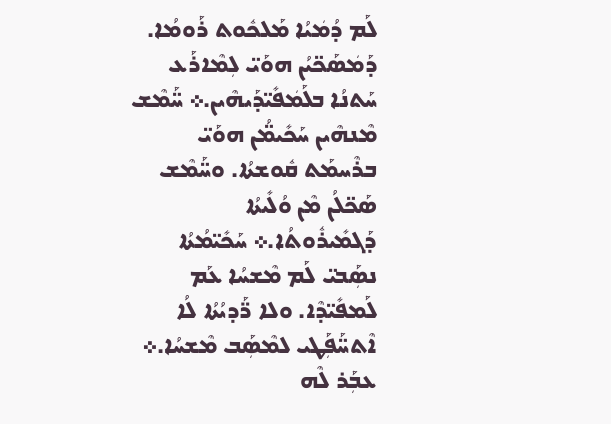ܠܰܡ ܕܳܡܿܝܳܐ ܡܰܠܟܽܘܬ ܪܰܘܡܳܐ. ܕܰܡܿܣܰܟ̈ܝܳܢ ܗܘܰܝ̈ ܠܼܡܶܐܪܰܥ ܚܰܬܢܳܐ ܒܠܰܡܿܦܺܝ̈ܕܰܝܗܶܝܢ.܀ ܚ̈ܰܡܶܫ ܡܶܢܗܶܝܢ ܚܰܟܺܝܡ̈ܳܢ ܗܘܰܝ̈ ܒܪܶܚܡܰܬ ܩܽܘܫܬܳܐ. ܘܚ̈ܰܡܶܫ ܣܰܟ̈ܠܳܢ ܡܶܢ ܘܳܠܺܝܬܳܐ ܕܰܓܡܺܝܪܽܘܬܳܐ.܀ ܚܰܟܺܝ̈ܡܳܬܳܐ ܢܣܼܰܒܝ̈ ܠܰܡ ܡܶܫܚܳܐ ܥܰܡ ܠܰܡܦܺܝ̈ܕܶܐ. ܘܠܐ ܪ̈ܰܕܝܳܬܳܐ ܠܳܐ ܐܶܬܚ̈ܰܦܼܰܛܝ ܠܡܶܣܼܰܒ ܡܶܫܚܳܐ.܀ ܥܒܼܰܪ ܠܶܗ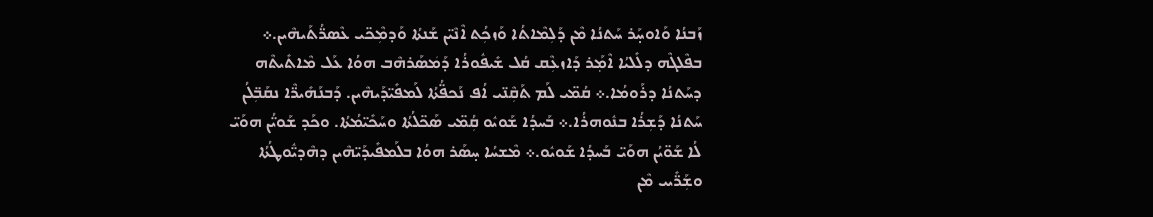ܙܰܒܢܳܐ ܘܰܐܘܚ̣ܰܪ ܚܰܬܢܳܐ ܡܶܢ ܕܰܠܼܡܶܐܬܳܐ ܘܰܙܟܼܳܬ ܐܶܢܶܝ̈ܢ ܫܰܢܬܳܐ ܘܰܕܡܼܶܟ̈ܝ ܥܶܣܪ̈ܳܬܰܝܗܶܝܢ.܀ ܒܦܶܠܓܶܗ ܕܠܺܠܝܳܐ ܐܶܡ݂ܰܪ ܕܰܐܙܥܼܶܩ ܩܳܠ ܫܺܝܦܽܘܪܳܐ ܕܰܡܿܣܰܪܗܶܒ ܗܘܳܐ ܥܰܠ ܡܶܐܬܺܝܬܶܗ ܕܚܰܬܢܳܐ ܕܪܰܘܡܳܐ.܀ ܩܳܡ̈ܝ ܠܰܡ ܬܰܩܼܶܢ̈ܝ ܐܳܦ ܢܰܟܦ̈ܳܬܳܐ ܠܰܡܦܺܝ̈ܕܰܝܗܶܝܢ. ܕܰܒܢܰܗܺܝܪ̈ܶܐ ܢܩܰܒܼ̈ܠܳܢ ܚܰܬܢܳܐ ܕܰܫܼܪܳܐ ܒܢܽܘܗܪܳܐ.܀ ܒܰܚܕܳܐ ܫܰܘܝܽܘ ܩܼܳܡ̈ܝ ܣܰܟ̈ܠܳܬܳܐ ܘܚܰܟܺܝ̈ܡܳܬܳܐ. ܘܟܰܕ ܫܰܘܝ̈ܳܢ ܗܘܰܝ̈ ܠܳܐ ܫܰܘ̈ܝܳܢ ܗܘܰܝ̈ ܒܰܚܕܳܐ ܫܰܘܝܽܘ.܀ ܡܶܫܚܳܐ ܚ̣ܣܰܪ ܗܘܳܐ ܒܠܰܡܦܺܝܕܰܝ̈ܗܶܝܢ ܕܗܶܕܝ̈ܽܘܛܳܬܳܐ ܘܫܼܰܪ̈ܺܝܝ ܡܶܢ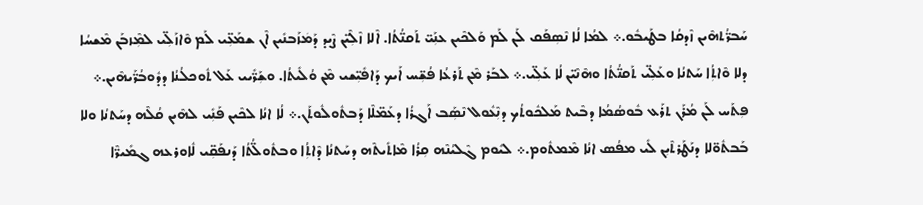ܚܰܒܪ̈ܳܬܗܶܝܢ ܙܶܕܩܳܐ ܒܛܰܝܒܽܘ.܀ ܠܡܳܐ ܠܳܐ ܢܶܣܼܦܰܩ ܠܰܢ ܠܰܡ ܘܰܠܟܶܝܢ ܥܢܼܰܝ̈ ܬܰܩܢ̈ܳܬܳܐ. ܐܶܠܐ ܙܶܠܼܶܝ̈ܢ ܨܶܝܕ ܕܰܡܿܙܰܒܢܺܝܢ ܐܶܢ ܫܡܰܥܼ̈ܝ ܠܰܡ ܘܶܐܙܰܠܼ̈ܝ ܠܡܼܶܙܒܰܢ ܡܶܫܚܳܐ ܕܠܐ ܘܶܐܬܼܳܐ ܚܰܬܢܳܐ ܘܥܰܠܼ̈ܝ ܬܰܩܢ̈ܳܬܳܐ ܘܗܶܢܶܝ̈ܢ ܠܳܐ ܥܰܠܼ̈ܝ.܀ ܠܒܰܪ ܡܶܢ ܬܰܪܥܳܐ ܦܳܫܼ̈ܚ ܐܰܝܟ ܕܰܐܦܺܝܼ̈ܫܝ ܡܶܢ ܘܳܠܺܝܬܳܐ. ܘܫܼܰܪ̈ܺܝܝ ܥܰܠ ܬܽܘܟܠܳܢܳܐ ܕܕܽܘܒܳܪ̈ܰܝܗܶܝܢ.܀ ܦܼܬܰܚ ܠܰܢ ܡܳܪܰܢ ܬܪܰܥ ܒܽܘܣܳܡܳܐ ܕܒܶܝܬ ܡܰܠܟܽܘܬܳܟ ܕܢܼܶܥܽܘܠ ܢܶܣܼܰܒ ܐܰܓܪܳܐ ܕܥܰܡ̈ܠܶܐ ܕܰܒܬܽܘܠܽܘܬܰܢ.܀ ܠܳܐ ܐܢܳܐ ܠܟܶܝܢ ܦܰܢܼܺܝ ܠܗܶܝܢ ܩܳܠܶܗ ܕܚܰܬܢܳܐ ܘܠܐ ܒܰܒܬܽܘ̈ܠܐ ܕܢܰܛܰܪܬܶܝܼܢ ܠܺܝ ܡܦܳܣ ܐܢܳܐ ܡܶܡܬܽܘܡ.܀ ܠܝܽܘܡ ܓܶܠܝܳܢܶܗ ܩܼܪܳܐ ܡܶܐܬܺܝܬܶܗ ܕܚܰܬܢܳܐ ܕܶܐܬܼܳܐ ܘܒܬܽܘܠ̈ܳܬܳܐ ܕܰܢܦܰܩܼ̈ܝ ܠܽܐܘܪܥܗ ܓܡܺܝܪ̈ܶܐ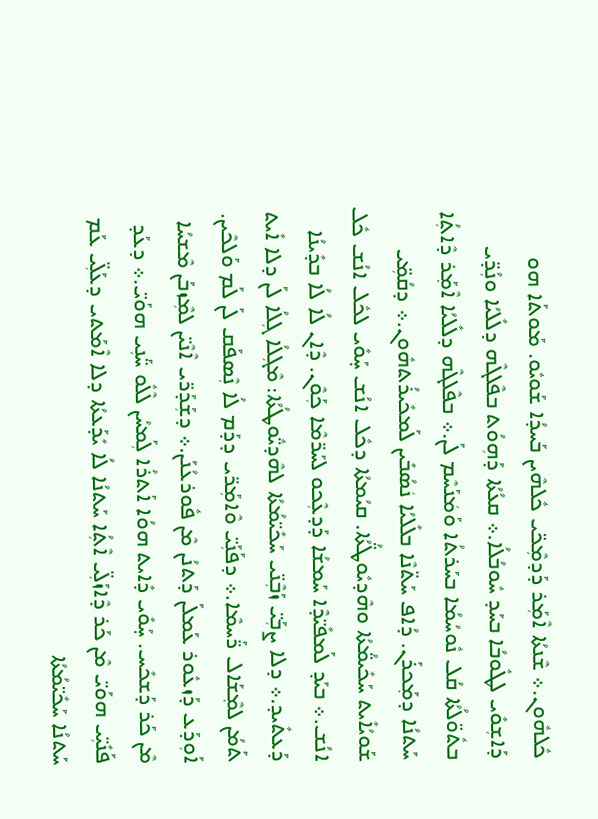ܟܽܠܗܽܘܢ.܀ ܫܶܢܬܳܐ ܐܶܡܼܰܪ ܕܰܕܡܼܶܟ̈ܝ ܟܽܠܗܶܝܢ ܒܰܚܕܳܐ ܫܰܘܝܽܘ. ܡܰܘܬܰܐ ܗܘ ܕܰܐܫܼܘܺܝ ܠܛܽܘܒܳܐ ܒܚܰܕ ܚܽܘܒܳܠܳܐ.܀ ܩܥܳܬܳܐ ܕܰܗܼܘܳܬ ܒܦܶܠܓܶܗ ܕܠܺܠܝܳܐ ܘܢܼܳܕ̈ܝ ܒܬܽܘ̈ܠܳܬܳܐ ܩܳܠ ܢܽܘܚܳܡܳܐ ܒܚܰܪܬܳܐ ܘܰܡܿܢܰܚܶܡ ܠܰܢ.܀ ܒܦܶܠܓܶܗ ܕܠܺܠܝܳܐ ܐܶܡ݂ܰܪ ܕܶܐܬܼܳܐ ܚܰܬܢܳܐ ܕܡ݂ܰܟܪܰܢ. ܕܳܐܦ ܚܰܬ̈ܢܶܐ ܒܠܺܠܝܳܐ ܢܿܣܳܒܺܝܢ ܠܰܡܟܺܝܪܳܬܗܽܘܢ.܀ ܕܩܳܡܼ̈ܝ ܫܰܘܝܳܐܺܝܬ ܚܰܟܺܝܡ̈ܳܬܳܐ ܘܗܶܕܝܽܘܛ̈ܳܬܳܐ. ܩܝܳܡܬܳܐ ܕܟܽܠ ܐܢܳܫ ܚ̣ܰܘܺܝ ܠܟܽܠ ܐܢܳܫ ܟܽܠ ܐܢܳܫ.܀ ܒܝܰܕ ܠܰܡܦܺܝ̈ܕܶܐ ܚܰܡܫܳܐ ܕܰܕܥܼܶܟܘ ܠܚܰܪ̈ܡܶܐ ܟܼܰܘܶܢ. ܕܶܐܢ ܠܳܐ ܠܳܐ ܒܕܺܝܢܳܐ ܕܰܥܬܺܝܕ.܀ ܕܠܐ ܨܒܼܰܝ̈ ܙܰܒܼܶܢ̈ܝ ܚܰܟܺܝ̈ܡܳܬܳܐ ܠܗܶܕܝ̈ܽܘܛܳܬܳܐ: ܡܶܓܼܠܳܐ ܓܼܠܳܐ ܠܰܢ ܕܠܐ ܐܺܝܬ ܬܰܡܳܢ ܠܡ݂ܶܫܰܐܠ ܪ̈ܰܚܡܶܐ.܀ ܕܦܰܢܼܰܝ̈ ܘܶܐܡܼܰܪ̈ܝ ܕܕܰܡ ܠܳܐ ܢܼܶܣܦܰܩ ܠܰܢ ܠܰܡ ܘܰܠܟܶܝܢ. ܐܰܘܼܕܰܥ ܕܰܙܥܽܘܪ ܥܰܡܠܰܢ ܕܰܬܢܳܢ ܡܶܢ ܦܽܘܪܥܳܢܰܢ.܀ ܕܫܼܰܕܰܪ̈ܝ ܐܶܢܶܝ̈ܢ ܠܡܼܶܙܒܰܢ ܡܶܫܚܳܐ ܡܶܢ ܟܰܪ ܕܰܫܟܺܚ. ܚ̣ܰܘܺܝ ܕܺܐܝܬ ܗܘܳܐ ܐܰܬܪܳܐ ܠܼܰܡܚܳܢ ܠܶܠܽܘ ܚ̈ܰܢܼܝ ܗܘܰܝ̈.܀ ܕܥܰܕ ܦܰܢܺܝܼ̈ܝ ܗܘܰܝ̈ ܡܶܢ ܟܰܪ ܕܶܐܙܰܠܼ̈ܝ ܐܶܬܼܳܐ ܚܰܬܢܳܐ ܠܳܐ ܝܺܕܰܥܬܳܐ ܕܠܐ ܐܶܡܰܬܝ ܕܥܰܠܼ̈ܝ ܥܰܡ ܚܰܬܢܳܐ ܚܰܟܺܝ̈ܡܳܬܳܐ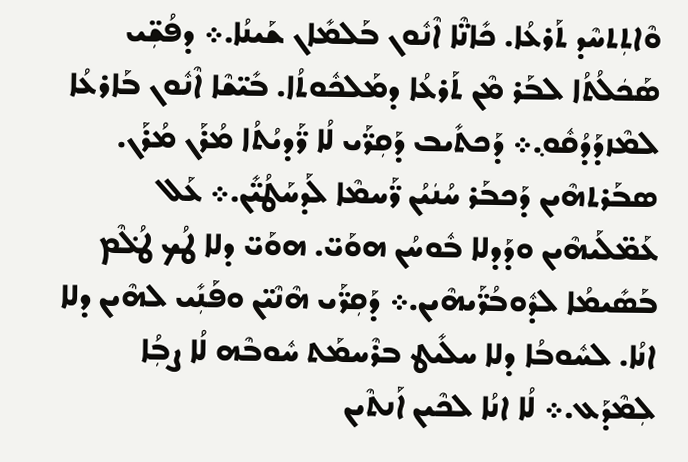ܘܶܐܬܼܬܚܶܕ ܬܰܪܥܳܐ. ܟܺܐܢ̈ܶܐ ܐܶܢܽܘܢ ܒܰܠܡܺܐܢ ܫܰܝܢܳܐ.܀ ܕܦܳܫܼ̈ܝ ܣܰܟܿܠܳܬܳܐ ܠܒܰܪ ܡܶܢ ܬܰܪܥܳܐ ܕܡܰܠܟܽܘܬܳܐ. ܒܺܝ̈ܫܶܐ ܐܶܢܽܘܢ ܒܰܐܪܥܳܐ ܠܡܶܙܕܰܕܳܩܽܘ݂.܀ ܕܰܟܬܺܝܒ ܕܰܩܼܪ̈ܰܝ ܠܳܐ ܪ̈ܰܕܝܳܬܳܐ ܡܳܪܰܢ ܡܳܪܰܢ. ܣܒܰܪܬܗܶܝܢ ܕܰܟܒܰܪ ܚܳܢܿܝܳܢ ܪ̈ܰܚܡܶܐ ܠܰܕܚܰܛܳܝ̈ܺܢ.܀ ܥܰܠ ܥܰܡ̈ܠܰܝܗܶܝܢ ܘܕܰܕܠܐ ܒܽܘܚܳܢ ܗܘܰܝ̈. ܗܘܰܝ̈ ܕܠܐ ܛܳܟ ܛ݀ܳܠܶܡ ܒܰܣܺܝܡܳܐ ܠܕܽܘܒܳܪ̈ܰܝܗܶܝܢ.܀ ܕܰܩܼܪ̈ܰܝ ܗܶܢܶܝ̈ܢ ܘܦܰܢܼܺܝ ܠܗܶܝܢ ܕܠܐ ܐܢܳܐ. ܠܚܽܘܒܳܐ ܕܠܐ ܚܠܺܝܛ ܒܪܶܚܡܰܬ ܚܽܘܒܶܗ ܠܳܐ ܨܒܼܳܐ ܠܼܡܶܕܰܥ.܀ ܠܳܐ ܐܢܳܐ ܠܟܶܝܢ ܐܰܢܬܶܝܢ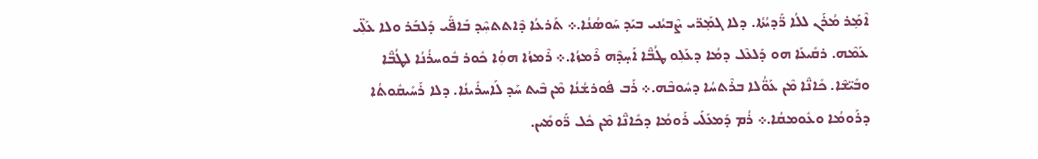ܐܶܡ݂ܰܪ ܡܳܪܰܢ ܠܠܳܐ ܪ̈ܰܕܝܳܬܳܐ. ܕܠܐ ܓܡ݂ܰܪ̈ܝ ܨܶܒܝܳܢܝ ܒܝܰܕ ܚܰܘܣܳܢܳܐ.܀ ܬܰܪܥܳܐ ܕܶܐܬܬܚܼܶܕ ܒܰܐܦ̈ܰܝ ܕܰܠܒܰܪ ܘܠܐ ܥܰܠܼ̈ܝ ܥܰܡܶܗ. ܪܩܺܝܥܰܐ ܗܘ ܕܰܠܥܶܠ ܕܡܳܐ ܕܥܰܠܼܘ ܛܳܒ̈ܶܐ ܐܰܚ̣ܕܶܗ ܪܶܡܙܳܐ.܀ ܪܶܡܙܳܐ ܗܘܼܳܐ ܟܽܘܪ ܒܽܘܚܪܳܢܳܐ ܠܛܳܒ̈ܶܐ ܘܒܺܝ̈ܫܶܐ. ܟܺܐܢ̈ܶܐ ܡܶܢ ܥܰܘ̈ܳܠܐ ܒܪܶܬܚܳܐ ܕܚܽܘܒܶܗ.܀ ܪܰܒ ܦܽܘܪܫܳܢܳܐ ܡܶܢ ܒܶܝܬ ܚܰܕ ܠܰܐܚܪܺܝܢܳܐ. ܕܠܐ ܪܰܚܺܝܩܽܘܬܳܐ ܕܪܰܘܡܳܐ ܘܥܽܘܡܩܳܐ.܀ ܪܳܡ ܕܰܡܥܰܠܰܝ ܪܰܘܡܳܐ ܕܟܺܐܢ̈ܶܐ ܡܶܢ ܟܽܠ ܪ̈ܰܘܡܺܝܢ.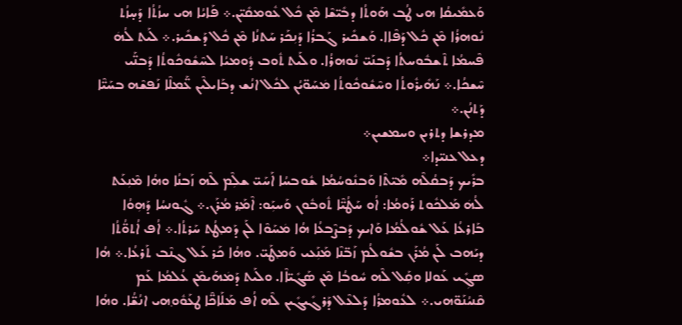ܘܰܥܡܺܝܩܳܐ ܗܝ ܛܳܒ ܗܰܘܬܳܐ ܕܒܺܝ̈ܫܶܐ ܡܶܢ ܟܽܠ ܥܽܘܡܩܺܝ̈ܢ.܀ ܦܰܐܝܳܐ ܗܝ ܚܙܳܬܳܐ ܕܰܚ̣ܙܳܬ ܢܽܘܗܪܳܐ ܡܶܢ ܟܽܠ ܕܰܦܶܐܐ. ܘܰܫܟܺܝܪ ܓܰܒܪܳܐ ܕܰܢܼܟܰܪ ܚܰܬܢܳܐ ܡܶܢ ܟܽܠ ܕܰܫܟܺܝܪ.܀ ܠܰܝܬ ܠܳܗܿ ܦܶܚܡܳܐ ܬܶܫܒܽܘܚܬܳܐ ܕܰܒܢܰܝ̈ ܢܽܘܗܪܳܐ. ܘܠܰܝܬ ܬܽܘܒ ܕܽܘܡܝܳܐ ܠܚܶܫܽܘܟܽܘܬܳܐ ܕܰܒܢ̈ܰܝ ܚܶܫܟܳܐ.܀ ܢܰܗܺܝܪܽܘܬܳܐ ܘܚܶܫܽܘܟܽܘܬܳܐ ܡܿܚܰܘ̈ܝܳܢ ܠܟܽܠ ܐܢܳܫ ܕܒܰܐܝܠܶܝܢ ܥ̈ܰܡܠܶܐ ܢܰܦܫܶܗ ܒܚܰܝ̈ܶܐ ܕܰܬܢܳܢ.܀
ܡܕܪܫܐ ܕܬܪܝܢ ܘܚܡܫܝܢ܀
ܕܥܠ ܥܢܝ̈ܕܐ܀
ܒܪܺܝܟ ܕܰܒܩܳܠܶܗ ܡܺܝ̈ܬܶܐ ܘܰܒܢܽܘܚܳܡܳܐ ܫܽܘܒܚܳܐ ܐܰܚܰܝ̈ ܫܠܼܶܡ ܠܶܗ ܙܰܒܢܳܐ ܘܗܳܐ ܡܶܢܼܥܰܬ ܠܳܗܿ ܡܰܠܟܽܘܬ ܪܰܘܡܳܐ: ܐܳܘ ܚܰܛܳܝ̈ܶܐ ܬܽܘܒܽܘܢ ܘܰܚܝܼܰܘ: ܐܶܡ݂ܰܪ ܡܳܪܰܢ.܀ ܓܽܘܢܚܳܐ ܕܰܗܼܘܳܐ ܒܰܐܪܥܳܐ ܥܰܠ ܫܽܘܠܳܡܳܐ ܘܰܐܝܟ ܕܰܒܨܶܒܥܳܐ ܗܳܐ ܡܿܚܰܘܶܐ ܠܰܢ ܕܰܡ݂ܛܳܬ ܚܰܪܬܳܐ.܀ ܐܳܦ ܐܳܬܘ̈ܳܬܳܐ ܕܝܰܗܒ ܠܰܢ ܡܳܪܰܢ ܒܫܽܘܠܳܡ ܙܰܒ̈ܢܶܐ ܡܰܢܼܰܥܝ ܘܰܡ݂ܛܰܝ̈. ܘܗܳܐ ܟܰܪ ܥܰܠ ܓܢܶܒ ܬܰܪܥܳܐ.܀ ܗܳܐ ܣܓܼܺܝ ܥܰܘܠܐ ܘܩܼܰܠ ܠܶܗ ܚܽܘܒܳܐ ܡܶܢ ܣܰܓܺܝ̈ܐܶܐ. ܘܠܰܝܬ ܕܰܡܿܗܰܝܡܶܢ ܥܳܠܡܳܐ ܥܰܡ ܩܶܢܝܳܢܰܘ̈ܗܝ.܀ ܠܥܽܘܡܪܳܐ ܕܰܠܥܶܠ ܕܰܪܓܺܝܓܺܝܢ ܠܶܗ ܐܳܦ ܡܰܠܰܐܟ̈ܶܐ ܛܥܰܘܽܘ݂ܗܝ ܐܢܳܫ̈ܳܐ. ܘܗܳܐ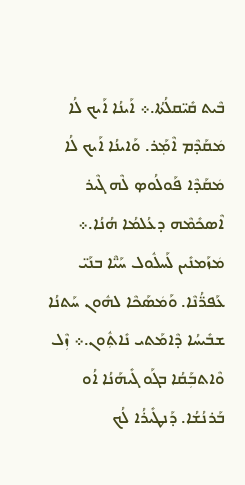ܒܶܝܬ ܩܺܝ̈ܩܠܳܬܳܐ.܀ ܐܰܝܢܳܐ ܐܰܝܟ ܠܳܐ ܡܿܩܰܕܶܡ ܐܶܡ݂ܰܪ. ܘܰܐܝܢܳܐ ܐܰܝܟ ܠܳܐ ܡܿܩܰܕܶܐ ܦܰܘܠܳܘܤ ܠܶܗ ܓܶܝܪ ܐܶܣܟܺܡܶܗ ܕܥܳܠܡܳܐ ܗܳܢܳܐ.܀ ܡܿܙܰܡܢܺܝܢ ܠܰܚܠܽܘܠ ܚܰܝ̈ܶܐ ܒܢܰܝ̈ ܥܰܦܪ̈ܳܢܶܐ. ܘܰܡܿܣܰܟܶܐ ܠܗܽܘܢ ܚܰܬܢܳܐ ܫܒܺܝܚܳܐ ܕܶܐܡܰܬܝ ܢܺܐܬܼܽܘܢ.܀ ܙܼܶܠ ܘܶܐܬܒܼܰܩܳܐ ܒܓܰܘ ܓܺܝܗܰܢܳܐ ܐܳܘ ܒܰܪܢܳܫܳܐ. ܕܰܢܛܺܝܪܳܐ ܠܳܟ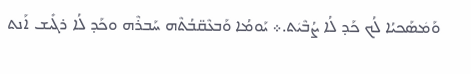ܘܰܡܿܣܰܟܝܳܐ ܠܳܟ ܟܰܕ ܠܳܐ ܨܳܒܶܝܿܬ.܀ ܝܰܘܡܳܐ ܘܰܒܥܶܩ̈ܒܳܬܶܗ ܚܰܒܪܶܗ ܘܟܰܕ ܠܳܐ ܪܓܺܝܫ ܐܰܢܬ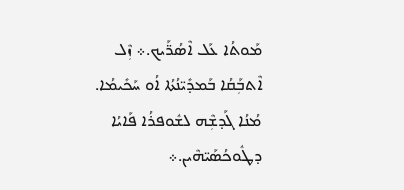ܡܰܘܬܳܐ ܥܰܠ ܐܶܣܳܪ̈ܰܝܟ.܀ ܙܼܶܠ ܐܶܬܒܼܰܩܳܐ ܒܰܡܕܺܝ̈ܢܳܬܳܐ ܐܳܘ ܚܰܟܺܝܡܳܐ. ܡܳܢܳܐ ܓܰܕܫܼܶܗ ܠܫܽܘܦܪܳܐ ܦܰܐܝܳܐ ܕܛܽܘܟܳܣܰܝ̈ܗܶܝܢ.܀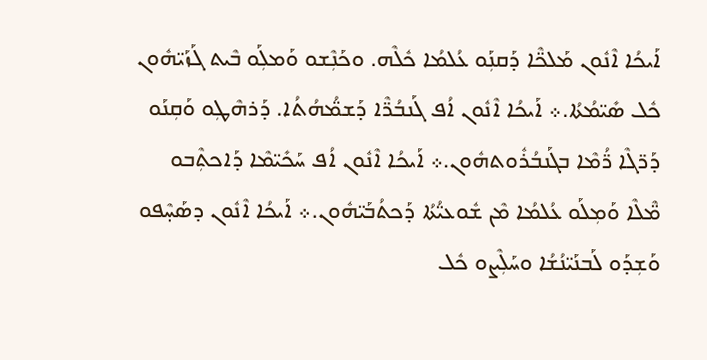ܐܰܝܟܳܐ ܐܶܢܽܘܢ ܡܰܠܟ̈ܶܐ ܕܰܩܢܼܰܘ ܥܳܠܡܳܐ ܟܽܠܶܗ. ܘܟܰܢܼܶܫܘ ܘܰܡܠܼܰܘ ܒܶܝܬ ܓܰܙܰܝ̈ܗܽܘܢ ܟܽܠ ܣܺܝ̈ܡܳܬܳܐ.܀ ܐܰܝܟܳܐ ܐܶܢܽܘܢ ܐܳܦ ܓܰܢܒܳܪ̈ܶܐ ܕܰܫܡ̈ܳܗܳܬܳܐ. ܕܰܪܗܶܛܼܘ ܘܰܩܼܢܰܘ ܕܰܪ̈ܓܶܐ ܪ̈ܳܡܶܐ ܒܓܰܢܒܳܪܽܘܬܗܽܘܢ.܀ ܐܰܝܟܳܐ ܐܶܢܽܘܢ ܐܳܦ ܚܰܟܺܝ̈ܡܶܐ ܕܰܐܟܬܼܶܒܘ ܡ̈ܶܠܶܐ ܘܰܡܼܠܰܘ ܥܳܠܡܳܐ ܡܶܢ ܫܽܘܥܝ̈ܳܬܳܐ ܕܰܟܬܳܒܰܝ̈ܗܽܘܢ.܀ ܐܰܝܟܳܐ ܐܶܢܽܘܢ ܕܣܰܚ̣ܶܦܘ ܘܰܫܼܕܰܘ ܠܰܒܢܰܝ̈ܢܳܫܳܐ ܘܚܰܠܼܶܨܘ ܟܽܠ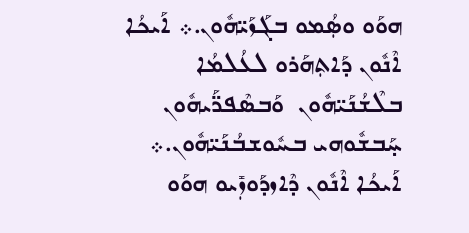ܗܘܰܘ ܘܣܼܳܡܘ ܒܓܰܙܰܝ̈ܗܽܘܢ.܀ ܐܰܝܟܳܐ ܐܶܢܽܘܢ ܕܰܐܬܼܗܰܪܘ ܠܥܳܠܡܳܐ ܒܠܶܫܳܢܰܝ̈ܗܽܘܢ  ܘܰܒܣܶܦܪ̈ܰܝܗܽܘܢ ܚ̣ܰܒܫܽܘܗܝ ܒܚܽܘܫܒܳܢܰܝ̈ܗܽܘܢ.܀ ܐܰܝܟܳܐ ܐܶܢܽܘܢ ܕܶܐܙܕܰܘܙܼܺܝܘ ܗܘܰܘ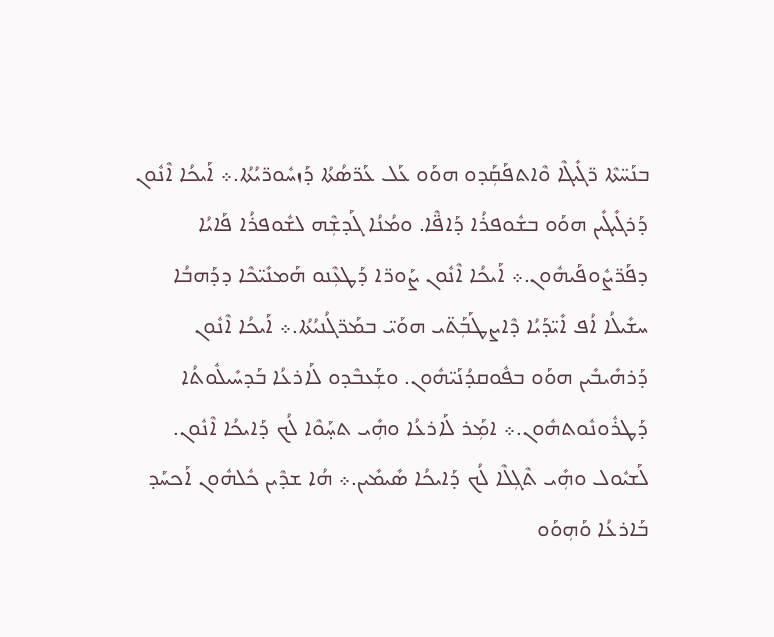ܒܢܰܚ̈ܬܶܐ ܪ̈ܓܺܝܓܶܐ ܘܶܐܬܦܰܩܼܰܕܘ ܗܘܰܘ ܥܰܠ ܥܰܪ̈ܣܳܬܳܐ ܕܰܙܚܽܘܪ̈ܝܳܬܳܐ.܀ ܐܰܝܟܳܐ ܐܶܢܽܘܢ ܕܰܪܓܺܝܓܺܝܢ ܗܘܰܘ ܒܫܽܘܦܪܳܐ ܕܰܐܦ̈ܶܐ. ܘܡܳܢܳܐ ܓܰܕܫܼܶܗ ܠܫܽܘܦܪܳܐ ܦܰܐܝܳܐ ܕܦܰܪ̈ܨܽܘܦܰܝܗܽܘܢ.܀ ܐܰܝܟܳܐ ܐܶܢܽܘܢ ܨܰܘܪ̈ܐ ܕܰܛܥܼܶܢܘ ܗܰܡܢܺܝ̈ܟܶܐ ܕܕܰܗܒܳܐ ܚܫܺܝܠܳܐ ܐܳܦ ܐܺܝ̈ܕܰܝܳܐ ܕܶܐܨܛܰܒܼܰܬ̈ܝ ܗܘܰܝ̈ ܒܡܰܪ̈ܓܳܢܝܳܬܳܐ.܀ ܐܰܝܟܳܐ ܐܶܢܽܘܢ ܕܰܪܗܺܝܒܺܝܢ ܗܘܰܘ ܒܦܽܘܩܕܳܢܰܝ̈ܗܽܘܢ. ܘܫܼܰܥܒܶܕܘ ܠܰܐܪܥܳܐ ܒܰܕܚܺܝܠܽܘܬܳܐ ܕܰܛܪܽܘܢܽܘܬܗܽܘܢ.܀ ܐܡܼܰܪ ܠܰܐܪܥܳܐ ܘܗܼܺܝ ܬܚ̣ܰܘܶܐ ܠܳܟ ܕܰܐܝܟܳܐ ܐܶܢܽܘܢ. ܠܰܫܝܽܘܠ ܘܗܼܺܝ ܬܶܓܼܠܶܐ ܠܳܟ ܕܰܐܝܟܳܐ ܣܺܝܡܺܝܢ.܀ ܗܳܐ ܫܕܶܝܢ ܟܽܠܗܽܘܢ ܐܰܟܚܰܕ ܒܰܐܪܥܳܐ ܘܰܗܼܘܰܘ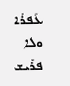ܥܰܦܪܳܐ ܘܠܐ ܦܪܺܝܫ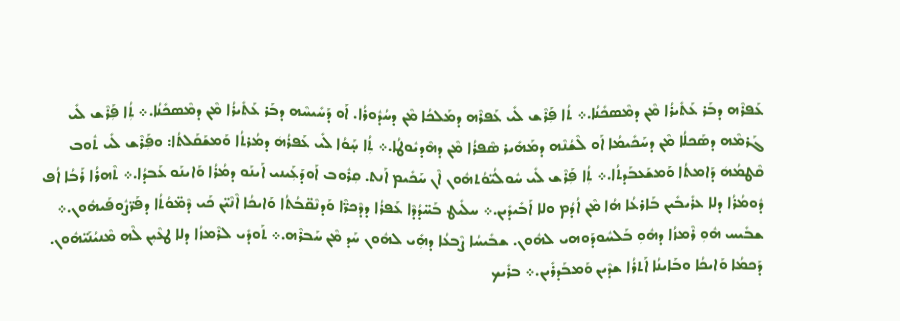ܥܰܦܪܶܗ ܕܒܰܪ ܥܰܬܺܝܪܳܐ ܡܶܢ ܕܡܶܣܟܺܢܳܐ.܀ ܬܳܐ ܦܼܰܪܶܫ ܠܺܝ ܥܰܦܪܶܗ ܕܡܰܠܟܳܐ ܡܶܢ ܕܚܳܕܽܘܪܳܐ. ܐܰܘ ܕܰܚܺܝܚܶܗ ܕܒܰܪ ܥܰܬܺܝܪܳܐ ܡܶܢ ܕܡܶܣܟܺܢܳܐ.܀ ܬܼܳܐ ܦܼܰܪܶܫ ܠܺܝ ܓܰܪܡܶܗ ܕܣܰܟܠܳܐ ܡܶܢ ܕܚܰܟܺܝܡܳܐ ܐܰܘ ܠܶܫܳܢܶܗ ܕܡܰܗܺܝܪ ܣܶܦܪܳܐ ܡܶܢ ܕܗܶܕܝܽܘܛܳܐ.܀ ܬܼܳܐ ܚ̣ܰܘܳܐ ܠܺܝ ܥܰܦܪܳܗܿ ܕܡܳܪܬܳܐ ܘܰܡܫܰܩܰܠܬܳܐ: ܘܦܼܰܪܶܫ ܠܺܝ ܬܽܘܒ ܩܶܛܡܳܗܿ ܕܰܐܡܬܳܐ ܘܰܡܫܰܥܒܰܕܬܳܐ.܀ ܬܼܳܐ ܦܼܰܪܶܫ ܠܺܝ ܚܽܘܠܳܝ̈ܘܳܬܗܽܘܢ ܐܶܢ ܚܰܟܺܝܡ ܐܰܢܬ. ܩܼܪܽܘܒ ܐܰܘܕܰܥܼܰܝܢܝ ܐܰܝܢܰܘ ܕܡܳܪܳܐ ܘܰܐܝܢܰܘ ܥܰܒܕܳܐ.܀ ܬܶܗܪܳܐ ܪܰܒܳܐ ܐܳܦ ܕܽܘܡܳܪܳܐ ܕܠܐ ܥܪܺܝܒܺܝܢ ܒܰܐܪܥܳܐ ܗܳܐ ܡܶܢ ܐܳܕܳܡ ܘܠܐ ܐܰܒܺܝܕܺܝܢ.܀ ܚܠܺܝܛ ܒܰܚ̈ܕܳܕܶܐ ܥܰܦܪܳܐ ܕܕܶܟܪ̈ܶܐ ܘܰܕܢܶܩ̈ܒܳܬܳܐ ܘܰܐܝܟܳܐ ܐܶܢܶܝ̈ܢ ܟܰܝ ܕܶܡ̈ܘܳܬܳܐ ܕܦܰܪ̈ܨܽܘܦܰܝܗܽܘܢ.܀ ܫܒܺܝܚ ܗܽܘܼ ܪܶܡܙܳܐ ܕܗܽܘܼ ܒܰܠܚܽܘܕܰܘܗܝ ܠܗܽܘܢ. ܫܒܺܝܚܳܐ ܨܶܒܥܳܐ ܕܗܼܺܝ ܠܗܽܘܢ ܚܰܕ ܡܶܢ ܚܰܒܪܶܗ.܀ ܬܰܘܕܺܝ ܠܪܶܡܙܳܐ ܕܠܐ ܛܥܶܝܼܢ ܠܶܗ ܡܶܢܝܳܢܰܝ̈ܗܽܘܢ. ܕܰܟܡܳܐ ܘܰܐܝܟܳܐ ܘܒܰܐܝܢܳܐ ܐܰܬܪܳܐ ܫܕܶܝܢ ܘܰܡܒܰܕܪܺܝܢ.܀ ܒܪܺܝܟ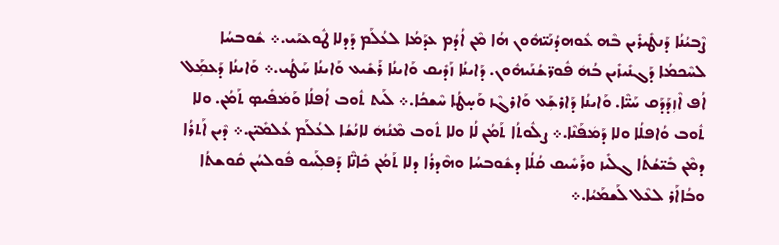ܨܶܒܝܳܢܳܐ ܕܰܢܛܺܝܪܺܝܢ ܒܶܗ ܥܽܘܗܕܳܢܰܝ̈ܗܽܘܢ ܗܳܐ ܡܶܢ ܐܳܕܳܡ ܥܕܰܡܳܐ ܠܥܳܠܰܡ ܕܰܕܠܐ ܛܽܘܥܝܰܝ.܀ ܫܽܘܒܚܳܐ ܠܚܶܟܡܳܐ ܕܰܓܢܺܝܙܺܝܢ ܒܳܗܿ ܦܽܘܪ̈ܫܳܢܰܝܗܽܘܢ. ܕܰܐܝܢܳܐ ܙܰܕܺܝܩ ܘܰܐܝܢܳܐ ܪܰܫܺܝܥ ܘܰܐܝܢܳܐ ܚܰܛܳܝ.܀ ܘܰܐܝܢܳܐ ܕܰܥܡܼܰܠ ܐܳܦ ܐܶܙܼܕܰܕܰܩ ܚܰܝ̈ܶܐ. ܘܰܐܝܢܳܐ ܕܰܐܪܫܼܰܥ ܘܰܐܪܓܶܙ ܘܰܚ̣ܛܳܐ ܚܶܫܟܳܐ.܀ ܠܰܝܬ ܬܽܘܒ ܐܳܦܠܳܐ ܘܰܡܿܦܺܝܤ ܬܰܡܳܢ. ܘܠܐ ܬܽܘܒ ܘܳܐܦܠܳܐ ܘܠܐ ܕܰܡܿܦܰܢܶܐ.܀ ܨܠܽܘܬܳܐ ܬܰܡܳܢ ܠܳܐ ܘܠܐ ܬܽܘܒ ܡܶܢܳܗܿ ܠܐܢܳܫܳܐ ܠܥܳܠܰܡ ܥܳܠܡܺܝ̈ܢ.܀ ܕܶܝܢ ܐܰܬܪܳܐ ܕܡܶܢ ܒܺܝ̈ܫܳܬܳܐ ܓܠܺܝܙ ܘܪܰܚܺܝܩ ܩܳܠܳܐ ܕܫܽܘܒܚܳܐ ܘܗܶܕܪܳܐ ܕܠܐ ܬܰܡܳܢ ܟܺܐܢ̈ܶܐ ܕܰܦܠܼܰܚܘ ܦܽܘܠܚܳܢ ܩܽܘܫܬܳܐ ܘܒܳܐܐܰܪ ܠܥܶܠ ܠܰܫܡܰܝܳܐ.܀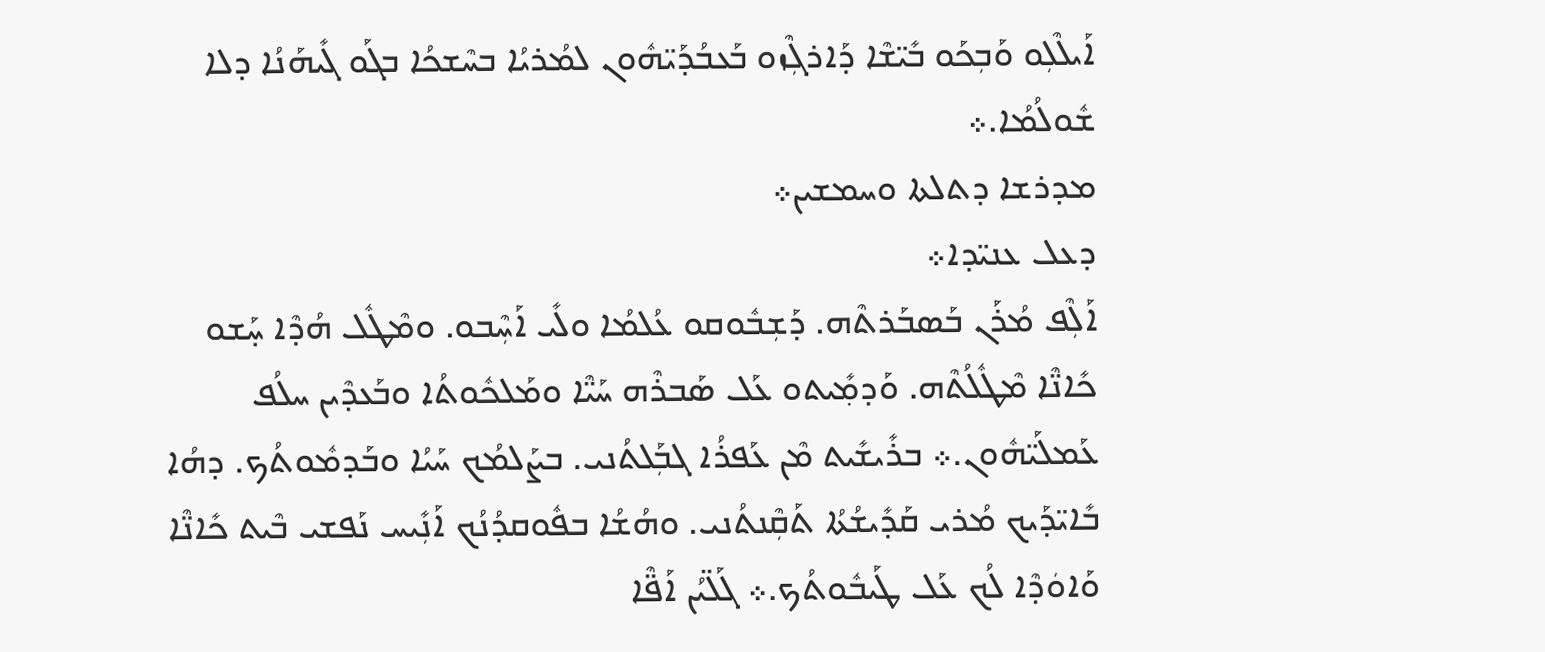ܐܰܝܠܶܠܼܘ ܘܰܒܼܟܰܘ ܒܺܝ̈ܫܶܐ ܕܰܐܪܓܼܶܙܘ ܒܰܥܒܳܕܰܝ̈ܗܽܘܢ ܠܡܳܪܝܳܐ ܒܚܶܫܟܳܐ ܒܓܰܘ ܓܺܝܗܰܢܳܐ ܕܠܐ ܫܽܘܠܳܡܳܐ.܀
ܡܕܪܫܐ ܕܬܠܬܐ ܘܚܡܫܝܢ܀
ܕܥܠ ܥܢܝ̈ܕܐ܀
ܐܰܠܼܶܦ ܡܳܪܰܢ ܒܰܣܒܰܪܬܶܗ. ܕܰܫܼܒܽܘܩܘ ܥܳܠܡܳܐ ܘܠܺܝ ܐܰܚܼܶܒܘ. ܘܡܶܛܽܠ ܗܳܕܶܐ ܚ̣ܰܫܘ ܟܺܐܢ̈ܶܐ ܡܶܛܽܠܳܬܶܗ. ܘܰܕܡ݂ܺܝܬܘ ܥܰܠ ܣܰܒܪܶܗ ܚܰܝ̈ܶܐ ܘܡܰܠܟܽܘܬܳܐ ܘܒܰܥܕܶܝܢ ܚܠܳܦ ܥܰܡܠܰܝ̈ܗܽܘܢ.܀ ܒܪܺܝܫܺܝܬ ܡܶܢ ܥܰܦܪܳܐ ܓܒܼܰܠܬܳܢܝ. ܒܨܰܠܡܳܟ ܚܰܝܳܐ ܘܒܰܕܡܽܘܬܳܟ. ܕܗܳܐ ܒܺܐܝ̈ܕܰܝܟ ܡܳܪܝ ܩܰܕܺܝܫܳܬܳܐ ܬܰܩܼܶܢܬܳܢܝ. ܘܗܳܫܳܐ ܒܦܽܘܩܕܳܢܳܟ ܐܰܢܼܺܝܚ ܢܰܦܫܝ ܒܶܝܬ ܟܺܐܢ̈ܶܐ ܘܰܐܘܿܕܶܐ ܠܳܟ ܥܰܠ ܛܰܝܒܽܘܬܳܟ.܀ ܓܰܠ̈ܝܳܢ ܐܰܦ̈ܶܐ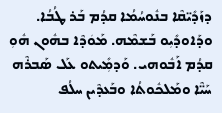ܕܙܰܕܺܝ̈ܩܶܐ ܒܢܽܘܚܳܡܳܐ ܩܕܳܡ ܒܰܪ ܛܳܒܳܐ. ܘܕܰܐܘܕܺܝܼܘ ܒܰܫܡܶܗ. ܡܰܘܿܕܶܐ ܒܗܽܘܢ ܗܽܘܼ ܩܕܳܡ ܐܰܒܽܘܗܝ. ܘܰܕܡܼܺܝܬܘ ܥܰܠ ܣܰܒܪܶܗ ܚܰܝ̈ܶܐ ܘܡܰܠܟܽܘܬܳܐ ܘܒܰܥܕܶܝܢ ܚܠܳܦ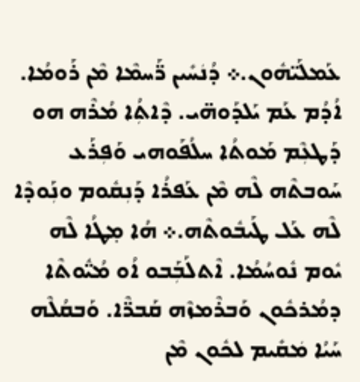ܥܰܡܠܰܝ̈ܗܽܘܢ.܀ ܕܳܢܿܚܺܝܢ ܪ̈ܰܚܡܶܐ ܡܶܢ ܪܰܘܡܳܐ. ܐܳܕܳܡ ܥܰܡ ܝܰܠܕܰܘܗ̈ܝ. ܕܶܐܬܼܳܐ ܡܳܪܶܗ ܗܘ ܕܰܛܥܼܶܡ ܡܰܘܬܳܐ ܚܠܳܦܰܘܗܝ ܘܰܦܼܪܰܥ ܚܰܘܒܬܶܗ ܠܶܗ ܡܶܢ ܥܰܦܪܳܐ ܕܰܢܼܩܽܘܡ ܘܢܼܰܘܕܶܐ ܠܶܗ ܥܰܠ ܛܰܝܒܽܘܬܶܗ.܀ ܗܳܐ ܡ݂ܛܳܐ ܠܶܗ ܝܽܘܡ ܢܽܘܚܳܡܳܐ. ܐܶܬܠܰܒܼܰܒܘ ܐܳܘ ܡܳܝ̈ܽܘܬܶܐ ܕܡܳܪܟܽܘܢ ܘܰܒܪܶܡܙܶܗ ܩܰܒܪ̈ܶܐ. ܘܰܒܩܳܠܶܗ ܚܰܝܳܐ ܡܿܩܺܝܡ ܠܟܽܘܢ ܡܶܢ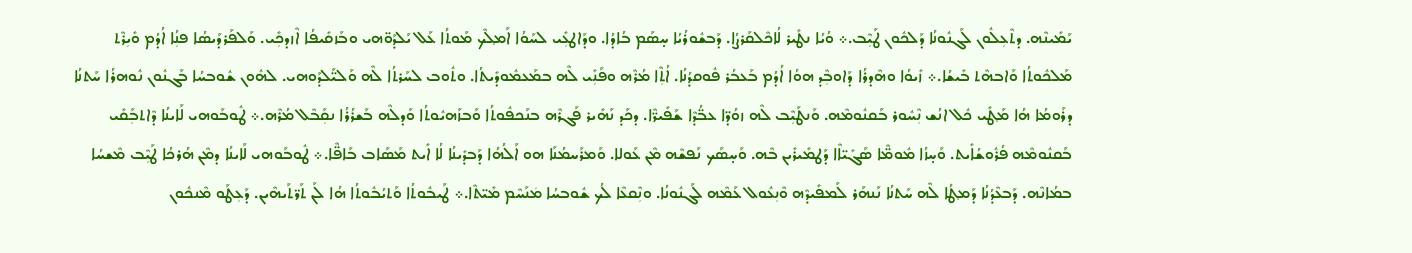ܝܰܡܺܝܢܶܗ. ܕܬܶܥܼܠܽܘܢ ܠܰܓܢܽܘܢܳܐ ܕܰܠܟܽܘܢ ܛܰܝܼܶܒ.܀ ܘܳܝܳܐ ܢܛܺܝܪ ܠܳܐܟܶܠܩܰܪܨܳܐ. ܕܰܒܫܽܘܪܳܝܳܐ ܚ̣ܣܰܡ ܒܳܐܕܳܐ. ܘܕܰܐܛܥܼܺܝ ܠܚܰܘܳܐ ܐܰܡ݂ܠܶܟ ܡܰܘܬܳܐ ܥܰܠ ܝܰܠܕܰܘ̈ܗܝ ܘܒܰܙܩܺܝܦܳܐ ܐܶܙܕܟܼܺܝ. ܘܰܠܦܰܪܕܰܝܣܳܐ ܦܢܼܳܐ ܐܳܕܳܡ ܘܺܝܼܪܶܬ ܡܰܠܟܽܘܬܳܐ ܘܰܐܒܗܶܬ ܒܺܝܫܳܐ.܀ ܙܺܝܘܳܐ ܘܗܶܕܪܳܐ ܕܰܐܘܒܼܶܕ ܗܘܳܐ ܐܳܕܳܡ ܒܰܥܒܳܪ ܦܽܘܩܕܳܢܳܐ. ܐܳܬܼܶܐ ܡܳܪܶܗ ܘܦܰܢܼܺܝ ܠܶܗ ܒܡܰܥܡܽܘܕܺܝܬܳܐ. ܘܬܽܘܒ ܠܚܰܪܬܳܐ ܠܶܗ ܘܰܠܝ̈ܰܠܕܰܘܗܝ. ܠܗܽܘܢ ܫܽܘܒܚܳܐ ܒܰܓܢܽܘܢ ܢܽܘܗܪܳܐ ܚܰܬܢܳܐ ܕܪܰܘܡܳܐ ܗܳܐ ܡ݂ܰܛܺܝ ܟܽܠ ܐܢܳܫ ܢܼܶܚܽܘܪ ܒܰܩܢܽܘܡܶܗ. ܘܰܢܛܰܝܼܶܒ ܠܶܗ ܙܘܳܕ̈ܐ ܥܒ̈ܳܕܶܐ ܫܰܦܺܝܪ̈ܶܐ. ܕܟܰܕ ܢܰܗܺܝܪ ܦܰܓܪܶܗ ܒܢܰܟܦܽܘܬܳܐ ܘܰܒܙܰܗܝܽܘܬܳܐ ܘܰܕܠܶܗ ܒܰܫܪܳܪܳܐ ܢܩܼܰܒܶܠ ܡܳܪܶܗ.܀ ܛܽܘܒܰܘܗܝ ܠܰܐܝܢܳܐ ܕܶܐܬܒܼܰܩܺܝ ܒܰܩܢܽܘܡܶܗ ܦܳܪܽܘܫܳܐܺܝܬ. ܘܰܚ̣ܙܳܐ ܡܽܘܡ̈ܶܐ ܣܰܓܺܝ̈ܐܶܐ ܕܰܛܡܺܝܪܺܝܢ ܒܶܗ. ܘܰܚ̣ܣܰܟ ܢܰܦܫܶܗ ܡܶܢ ܥܰܘܠܐ. ܘܰܡܪܰܚܡܳܢܰܐ ܗܘ ܐܰܠܳܗܳܐ ܕܰܒܕܺܝܢܳܐ ܠܳܐ ܐܺܝܬ ܡܰܣܰܐܒ ܒܰܐܦ̈ܶܐ.܀ ܛܽܘܒܰܘܗܝ ܠܰܐܝܢܳܐ ܕܡܶܢ ܗܳܪܟܳܐ ܛܰܝܼܶܒ ܡܶܫܚܳܐ ܒܡܳܐܢܶܗ. ܕܰܒܥܶܕܳܢܳܐ ܕܰܡ݂ܛܳܐ ܠܶܗ ܚܰܬܢܳܐ ܢܰܢܗܰܪ ܠܰܡܦܺܝܕܶܗ ܘܶܢܼܥܽܘܠ ܥܰܡܶܗ ܠܰܓܢܽܘܢܳܐ. ܘܢܼܶܩܥܶܐ ܠܳܟ ܫܽܘܒܚܳܐ ܡܿܢܰܚܶܡ ܡܺܝ̈ܬܶܐ.܀ ܛܰܝܒܽܘܬܳܐ ܘܰܬܝܳܒܽܘܬܳܐ ܗܳܐ ܠܰܢ ܬܰܪ̈ܬܰܝܗܶܝܢ. ܕܰܥܼܛܰܘ ܡܶܢܟܽܘܢ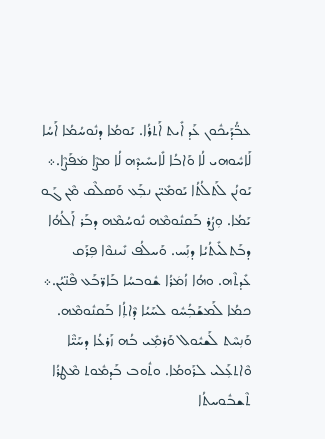ܥܒ̈ܳܕܰܝܟܽܘܢ ܥܰܕ ܐܺܝܬ ܐܰܬܪܳܐ. ܝܰܘܡܳܐ ܕܢܽܘܚܳܡܳܐ ܐܰܚܳܐ ܠܰܐܚܽܘܗܝ ܠܳܐ ܘܰܐܒܳܐ ܠܺܐܝܚܺܝܕܶܗ ܠܳܐ ܡܨܶܐ ܡܿܦܰܨܶܐ.܀ ܝܰܘܢܳܢ ܠܰܬܠܳܬܳܐ ܝܰܘܡܺܝ̈ܢ ܢܒܼܰܥ ܘܰܣܠܶܩ ܡܶܢ ܓܰܘ ܝܰܡܳܐ. ܘܼܨܳܪ ܒܰܩܢܽܘܡܶܗ ܢܽܘܚܳܡܶܗ ܕܒܰܪ ܐܰܠܳܗܳܐ ܕܒܰܬܠܺܝܬܳܝܳܐ ܕܢܼܰܚ. ܘܰܚܠܳܦ ܢܺܝܢܘܶܐ ܦܼܪܰܩ ܥܺܕܬܶܗ. ܘܗܳܐ ܙܳܡܿܪܳܐ ܫܽܘܒܚܳܐ ܒܰܐܪ̈ܒܰܥ ܦܶܢ̈ܝܳܢ.܀ ܟܡܳܐ ܠܰܡܫܰܒܼܳܚܽܘ ܠܚܰܝܳܐ ܕܶܐܬܼܳܐ ܒܰܩܢܽܘܡܶܗ. ܘܰܢܼܚܶܬ ܠܰܫܝܽܘܠ ܘܰܪܡܼܺܝ ܒܳܗ ܙܰܪܥܳܐ ܕܚܰܝ̈ܶܐ ܘܶܐܬܥܼܰܠܝ ܠܪܰܘܡܳܐ. ܘܬܽܘܒ ܒܰܕܡܽܘܬ ܡܶܛܪܳܐ ܬܶܫܒܽܘܚܬܳܐ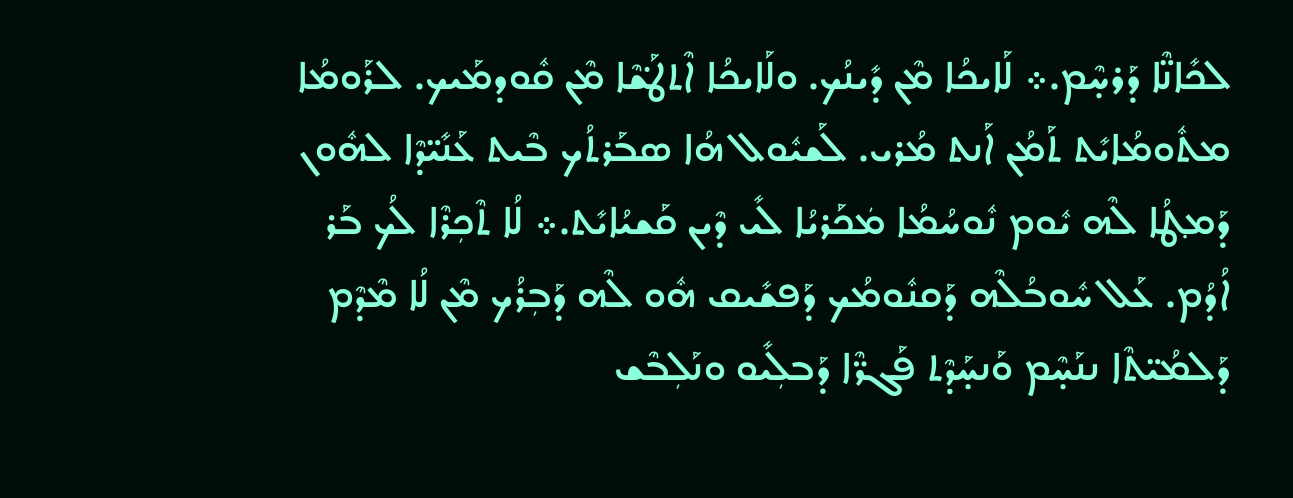ܠܟܺܐܢ̈ܶܐ ܕܰܪܚ̣ܶܡ.܀ ܠܰܐܝܟܳܐ ܡܶܢ ܕܺܝܢܳܟ. ܘܠܰܐܝܟܳܐ ܐܶܬܛܰ݀ܫܶܐ ܡܶܢ ܩܽܘܕܡܰܝܟ. ܠܪܰܘܡܳܐ ܡܬܽܘܡܳܐܝܺܬ ܬܰܡܳܢ ܐܰܢܬ ܡܳܪܝ. ܠܰܫܝܽܘܠ ܗܳܐ ܣܒܰܪܬܳܟ ܒܶܝܬ ܥܰܢܺܝ̈ܕܶܐ ܠܗܽܘܢ ܕܰܡ݂ܛܳܐ ܠܶܗ ܝܽܘܡ ܢܽܘܚܳܡܳܐ ܡܿܟܰܪܝܳܐ ܠܺܝ ܕܶܝܢ ܩܰܫܝܳܐܝܺܬ.܀ ܠܳܐ ܬܶܟܼܪܶܐ ܠܳܟ ܒܰܪ ܐܳܕܳܡ. ܥܰܠ ܚܽܘܒܳܠܶܗ ܕܰܩܢܽܘܡܳܟ ܕܰܦܫܺܝܩ ܗܽܘ ܠܶܗ ܕܰܒܼܪܳܟ ܡܶܢ ܠܳܐ ܡܶܕܶܡ ܕܰܠܡܳܝ̈ܬܶܐ ܢܢܰܚ̣ܶܡ ܘܰܢܚ̣ܰܕܶܬ ܦܰܓܪ̈ܶܐ ܕܰܒܠܼܺܝܘ ܘܢܰܠܼܒܶܫ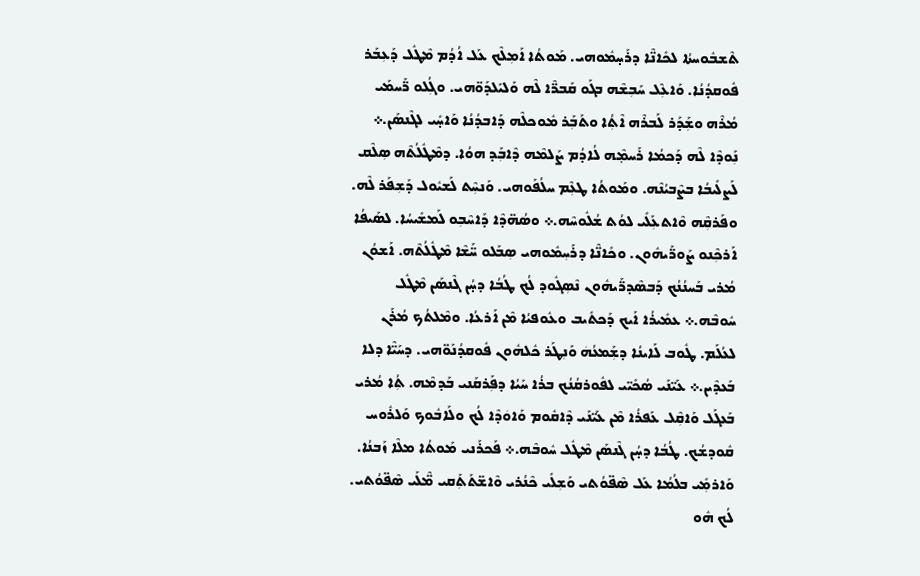ܬܶܫܒܽܘܚܬܳܐ ܠܟܺܐܢ̈ܶܐ ܕܪܰܚ̣ܡܽܘܗܝ. ܡܰܘܬܳܐ ܐܰܡܼܠܶܟ ܥܰܠ ܐܳܕܳܡ ܡܶܛܽܠ ܕܰܥܼܒܰܪ ܦܽܘܩܕܳܢܳܐ. ܘܰܐܥܼܶܠ ܚܰܒܼܫܶܗ ܒܓܰܘ ܩܰܒܪ̈ܶܐ ܠܶܗ ܘܰܠܝܰܠܕܰܘ̈ܗܝ. ܘܓܼܳܠܘ ܪ̈ܰܚܡܰܝ ܡܳܪܶܗ ܘܫܼܰܕܰܪ ܠܰܒܪܶܗ ܐܶܬܼܳܐ ܘܬܰܒܼܰܪ ܡܽܘܟܠܶܗ ܕܰܐܒܕܳܢܳܐ ܘܰܐܚ̣ܺܝ ܠܓܶܢܣܰܢ.܀ ܢܼܰܘܕܶܐ ܠܶܗ ܕܰܟܡܳܐ ܪܰܚܡ݂ܶܗ ܠܳܐܕܳܡ ܨܰܠܡܶܗ ܕܶܐܒܼܰܕ ܗܘܳܐ. ܕܡܶܛܽܠܳܬܶܗ ܣܼܠܶܩ ܠܰܨܠܺܝܒܳܐ ܒܨܶܒܝܳܢܶܗ. ܘܡܰܘܬܳܐ ܛܥܼܶܡ ܚܠܳܦܰܘܗܝ. ܘܰܢܚܼܶܬ ܠܰܫܝܽܘܠ ܕܰܫܼܦܰܪ ܠܶܗ. ܘܦܰܪܩܼܶܗ ܘܶܐܬܥܼܰܠܺܝ ܠܘܳܬ ܫܳܠܽܘܚܶܗ.܀ ܘܣܳܗ̈ܕܶܐ ܕܰܐܚܶܒܼܘ ܠܰܡܫܺܝܚܳܐ. ܠܣܰܝܦܳܐ ܐܰܪܟܼܶܢܘ ܨܰܘܪ̈ܰܝܗܽܘܢ. ܘܟܺܐܢ̈ܶܐ ܕܪܰܚܼܡܽܘܗܝ ܣܼܒܰܠܘ ܚ̈ܰܫܶܐ ܡܶܛܽܠܳܬܶܗ. ܐܰܫܘܳܢ ܡܳܪܝ ܒܰܚܢܳܢܳܟ ܕܰܒܣܶܕܪ̈ܰܝܗܽܘܢ ܢܶܣܼܓܽܘܕ ܠܳܟ ܛܳܒܳܐ ܕܚ̣ܳܢ ܓܶܢܣܰܢ ܡܶܛܽܠ ܚܽܘܒܶܗ.܀ ܥܡܺܝܪܳܐ ܐܰܝܟ ܕܰܟܬܺܝܒ ܘܥܽܘܦܝܳܐ ܡܶܢ ܐܰܪܥܳܐ. ܘܡܶܠܬܳܟ ܡܳܪܰܢ ܠܥܳܠܰܡ. ܛܽܘܒ ܠܰܐܝܢܳܐ ܕܫܼܰܡܥܳܗܿ ܘܰܢܼܛܰܪ ܟܽܠܗܽܘܢ ܦܽܘܩܕܳܢܰܘ̈ܗܝ. ܕܚܰܝ̈ܶܐ ܕܠܐ ܒܰܥܕܶܝܢ.܀ ܥܰܝ̈ܢܰܝ ܣܳܟܺܝ̈ܝ ܠܦܽܘܪܩܳܢܳܟ ܒܪܳܐ ܚܰܝܳܐ ܕܦܼܰܪܩܰܢܝ ܒܰܕܡܶܗ. ܬܼܳܐ ܡܳܪܝ ܒܰܥܓܰܠ ܘܰܐܩܼܶܠ ܥܰܦܪܳܐ ܡܶܢ ܥܰܝ̈ܢܰܝ ܕܶܐܩܽܘܡ ܘܰܐܘܿܕܶܐ ܠܳܟ ܘܠܰܐܒܽܘܟ ܘܰܠܪܽܘܚ ܩܽܘܕܫܳܟ. ܛܳܒܳܐ ܕܚ̣ܳܢ ܓܶܢܣܰܢ ܡܶܛܽܠ ܚܽܘܒܶܗ.܀ ܦܰܟܪܰܢܝ ܡܰܘܬܳܐ ܡܠܶܐ ܙܰܒܢܳܐ. ܘܰܐܪܡܼܺܝ ܒܠܳܡܳܐ ܥܰܠ ܣܶܦ̈ܘܳܬܝ ܘܰܫܼܠܺܝ ܟܶܢܳܪܝ ܘܶܐܫ̈ܬܰܬܼܰܩܝ ܡ̈ܶܠܰܝ ܣܶܦ̈ܘܳܬܝ. ܠܳܟ ܗܽܘ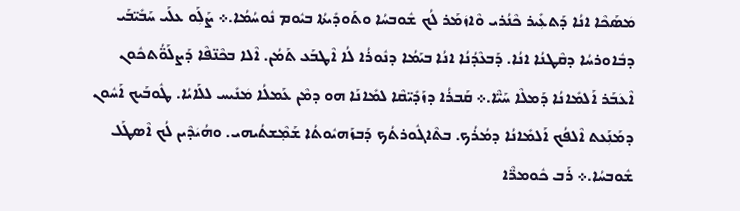ܡܿܣܰܟܶܐ ܐܢܳܐ ܕܰܬܥܼܺܝܪ ܟܶܢܳܪܝ ܘܶܐܙܿܡܰܪ ܠܳܟ ܫܽܘܒܚܳܐ ܘܬܰܘܕܺܝܬܳܐ ܒܝܽܘܡ ܢܽܘܚܳܡܳܐ.܀ ܨܰܠܼܰܘ ܥܠܰܝ ܚܰܒܺܝ̈ܒܰܝ ܕܒܽܐܘܪܚܳܐ ܕܩܶܛܢܳܐ ܐܢܳܐ. ܕܰܒܥܶܕܳܢܳܐ ܐܢܳܐ ܒܝܰܡܳܐ ܕܢܽܘܪܳܐ ܠܳܐ ܐܶܛܒܰܥ ܬܰܡܳܢ. ܐܶܠܐ ܒܟܶܢ̈ܦܶܐ ܕܰܨܠܰܘ̈ܳܬܟܽܘܢ ܐܶܥܿܒܰܪ ܐܰܠܡܺܐܢܳܐ ܕܰܡܠܶܐ ܚܰܝ̈ܶܐ.܀ ܩܰܒܪܳܐ ܕܙܰܕܺܝ̈ܩܶܐ ܠܡܺܐܢܰܐ ܗܘ ܕܡܶܢ ܥܰܡܠܳܐ ܡܿܢܺܝܚ ܠܠܰܐܝܳܐ. ܛܽܘܒܰܝܟ ܐܰܚܽܘܢ ܕܡܰܢܼܰܥܬ ܐܶܠܦܳܟ ܐܰܠܡܺܐܢܳܐ ܕܡܳܪܳܟ. ܒܬܶܐܓܽܘܪܬܳܟ ܕܰܒܙܰܗܝܽܘܬܳܐ ܫܰܡ݂ܶܫܬܳܝܗܝ. ܘܗܳܝܿܕܶܝܢ ܠܳܟ ܐܶܣܛܰܠ ܫܽܘܒܚܳܐ.܀ ܪܰܒ ܟܽܘܡܪ̈ܶܐ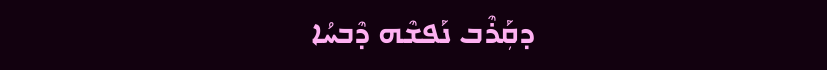ܕܩܼܰܪܶܒ ܢܰܦܫܶܗ ܕܶܒܚܳܐ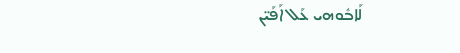ܠܰܐܒܽܘܗܝ ܥܰܠ ܐܰܦܰܝ̈ܢ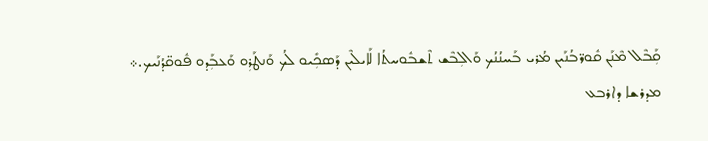ܩܼܰܒܶܠ ܡܶܢܰܢ ܩܽܘܪ̈ܒܳܢܰܝܢ ܡܳܪܝ ܒܰܚܢܳܢܳܟ ܘܰܐܠܼܒܶܫ ܬܶܫܒܽܘܚܬܳܐ ܠܰܐܝܠܶܝܢ ܕܰܣܟܼܺܝܘ ܠܳܟ ܘܰܢܛܰܪܼܘ ܘܰܥܒܼܰܕܘ ܦܽܘܩ̈ܕܳܢܰܝܟ.܀
ܡܕܪܫܐ ܕܐܪܒܥ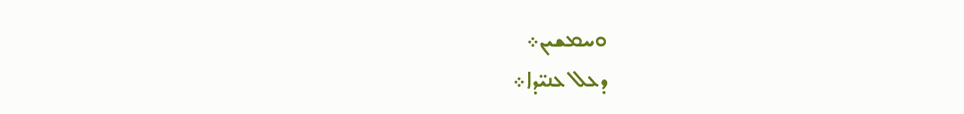ܘܚܡܫܝܢ܀
ܕܥܠ ܥܢܝ̈ܕܐ܀